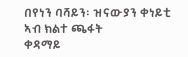በየነን ባሻይን፡ ዝናውያን ቀነይቲ ኣብ ክልተ ጫፋት
ቀዳማይ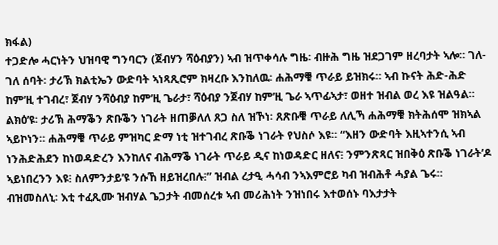ክፋል)
ተጋድሎ ሓርነትን ህዝባዊ ግንባርን (ጀብሃን ሻዕብያን) ኣብ ዝጥቀሳሉ ግዜ፡ ብዙሕ ግዜ ዝደጋገም ዘረባታት ኣሎ። ገለ-ገለ ሰባት፡ ታሪኽ ክልቲኤን ውድባት ኣነጻጺሮም ክዛረቡ እንከለዉ፡ ሐሕማቑ ጥራይ ይዝክሩ። ኣብ ኩናት ሕድ-ሕድ ከም’ዚ ተገብረ፣ ጀብሃ ንሻዕብያ ከም’ዚ ጌራታ፣ ሻዕብያ ንጀብሃ ከም’ዚ ጌራ ኣጥፊኣታ፣ ወዘተ ዝብል ወረ እዩ ዝልዓል። ልክዕ’ዩ፡ ታሪኽ ሕማቕን ጽቡቕን ነገራት ዘጠቓለለ ጸጋ ስለ ዝኾነ፡ ጸጽቡቑ ጥራይ ለሊኻ ሐሕማቑ ክትሕሰሞ ዝክኣል ኣይኮነን። ሐሕማቑ ጥራይ ምዝካር ድማ ነቲ ዝተገብረ ጽቡቕ ነገራት የህስሶ እዩ። “እዘን ውድባት እዚኣተንሲ ኣብ ነንሕድሕደን ከነወዳድረን እንከለና ብሕማቕ ነገራት ጥራይ ዲና ከነወዳድር ዘለና፧ ንምንጽጻር ዝበቅዕ ጽቡቕ ነገራት’ዶ ኣይነበረንን እዩ፧ ስለምንታይ’ዩ ንሱኸ ዘይዝረበሉ፧” ዝብል ረታዒ ሓሳብ ንኣእምሮይ ካብ ዝብሕቶ ሓያል ጌሩ።
ብዝመስለኒ፡ እቲ ተፈጺሙ ዝብሃል ጌጋታት ብመሰረቱ ኣብ መሪሕነት ንዝነበሩ እተወሰኑ ባእታታት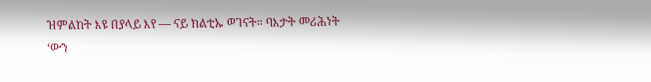ዝምልከት እዩ በያላይ እየ — ናይ ክልቲኡ ወገናት። ባእታት መሪሕነት ‘ውን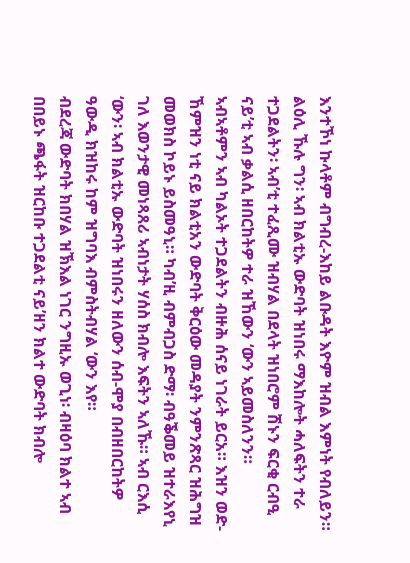እንተኾነ ኩላቶም ብግብረ-እከይ ልቡዳት እዮም ዝብል እምነት የብለይን። ልዕሊ ኹሉ ግን፡ ኣብ ክልቲኡ ውድባት ዝነበሩ ማእከሎት ሓለፍትን ተራ ተጋደልትን፡ ኣብ’ቲ ተፈጺሙ ዝብሃል በደላት ዝነበሮም ሽኑን ፍርቂ ርብዒ ናይ’ቲ ኣብ ቃልሲ ዘበርከትዎ ተራ ዝኸውን ‘ውን ኣይመስለንን። ኣብኣቶምን ኣብ ካልኦት ተጋደልትን ብዙሕ ሰናይ ነገራት ይርአ። እዝን ወድ-ኸምዝን ነቲ ናይ ክልቲአን ውድባት ቅርዕው መዳያት ንምንጽጻር ዝሕግዝ መወክስ ኮይኑ ይስመዓኒ። ካብ’ዚ ብምብጋስ ድማ፡ ብዓቕመይ ዝተራእየኒ ገለ እወንታዊ መነጻጸሪ ኣብነታት ሃሰስ ክብሎ እፍትን ኣለኹ። ኣብ ርእሲ ‘ውን፡ ኣብ ክልቲኡ ውድባት ዝነበሩን ዘለውን ሰብ-ሞያ በብዘበርከትዎ ዓውዲ ክዝከሩ ከም ዝግባእ ብምስትብሃል ‘ውን እየ።
ብደረጃ ውድባት ክበሃል ዝኽእል ነገር ንግዚኡ ወጊነ፡ ብዛዕባ ክልተ ኣብ በበይኑ ጫፋት ዝርከቡ ተጋደልቲ ናይ’ዘን ክልተ ውድባት ክብሎ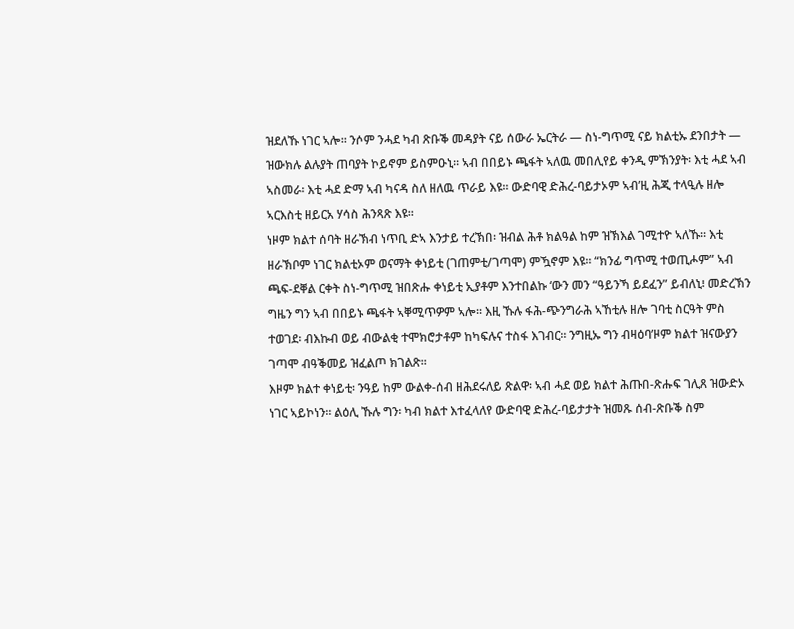ዝደለኹ ነገር ኣሎ። ንሶም ንሓደ ካብ ጽቡቕ መዳያት ናይ ሰውራ ኤርትራ — ስነ-ግጥሚ ናይ ክልቲኡ ደንበታት — ዝውክሉ ልሉያት ጠባያት ኮይኖም ይስምዑኒ። ኣብ በበይኑ ጫፋት ኣለዉ መበሊየይ ቀንዲ ምኽንያት፡ እቲ ሓደ ኣብ ኣስመራ፡ እቲ ሓደ ድማ ኣብ ካናዳ ስለ ዘለዉ ጥራይ እዩ። ውድባዊ ድሕረ-ባይታኦም ኣብ’ዚ ሕጂ ተላዒሉ ዘሎ ኣርእስቲ ዘይርአ ሃሳስ ሕንጻጽ እዩ።
ነዞም ክልተ ሰባት ዘራኽብ ነጥቢ ድኣ እንታይ ተረኽበ፡ ዝብል ሕቶ ክልዓል ከም ዝኽእል ገሚተዮ ኣለኹ። እቲ ዘራኽቦም ነገር ክልቲኦም ወናማት ቀነይቲ (ገጠምቲ/ገጣሞ) ምዃኖም እዩ። “ክንፊ ግጥሚ ተወጢሖም” ኣብ ጫፍ-ደቐል ርቀት ስነ-ግጥሚ ዝበጽሑ ቀነይቲ ኢያቶም እንተበልኩ ‘ውን መን “ዓይንኻ ይደፈን” ይብለኒ፧ መድረኽን ግዜን ግን ኣብ በበይኑ ጫፋት ኣቐሚጥዎም ኣሎ። እዚ ኹሉ ፋሕ-ጭንግራሕ ኣኸቲሉ ዘሎ ገባቲ ስርዓት ምስ ተወገደ፡ ብእኩብ ወይ ብውልቂ ተሞክሮታቶም ከካፍሉና ተስፋ እገብር። ንግዚኡ ግን ብዛዕባ’ዞም ክልተ ዝናውያን ገጣሞ ብዓቕመይ ዝፈልጦ ክገልጽ።
እዞም ክልተ ቀነይቲ፡ ንዓይ ከም ውልቀ-ሰብ ዘሕደሩለይ ጽልዋ፡ ኣብ ሓደ ወይ ክልተ ሕጡበ-ጽሑፍ ገሊጸ ዝውድኦ ነገር ኣይኮነን። ልዕሊ ኹሉ ግን፡ ካብ ክልተ እተፈላለየ ውድባዊ ድሕረ-ባይታታት ዝመጹ ሰብ-ጽቡቕ ስም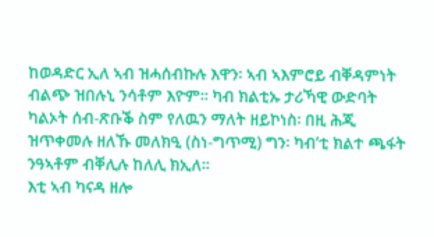ከወዳድር ኢለ ኣብ ዝሓሰብኩሉ እዋን፡ ኣብ ኣእምሮይ ብቐዳምነት ብልጭ ዝበሉኒ ንሳቶም እዮም። ካብ ክልቲኡ ታሪኻዊ ውድባት ካልኦት ሰብ-ጽቡቕ ስም የለዉን ማለት ዘይኮነስ፡ በዚ ሕጂ ዝጥቀመሉ ዘለኹ መለክዒ (ስነ-ግጥሚ) ግን፡ ካብ’ቲ ክልተ ጫፋት ንዓኣቶም ብቐሊሉ ከለሊ ክኢለ።
እቲ ኣብ ካናዳ ዘሎ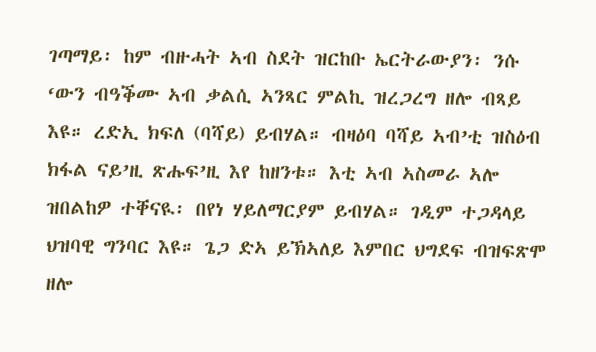ገጣማይ፡ ከም ብዙሓት ኣብ ስደት ዝርከቡ ኤርትራውያን፡ ንሱ ‘ውን ብዓቕሙ ኣብ ቃልሲ ኣንጻር ምልኪ ዝረጋረግ ዘሎ ብጻይ እዩ። ረድኢ ክፍለ (ባሻይ) ይብሃል። ብዛዕባ ባሻይ ኣብ’ቲ ዝስዕብ ክፋል ናይ’ዚ ጽሑፍ’ዚ እየ ከዘንቱ። እቲ ኣብ ኣስመራ ኣሎ ዝበልከዎ ተቐናዪ፡ በየነ ሃይለማርያም ይብሃል። ገዲም ተጋዳላይ ህዝባዊ ግንባር እዩ። ጌጋ ድኣ ይኽኣለይ እምበር ህግደፍ ብዝፍጽሞ ዘሎ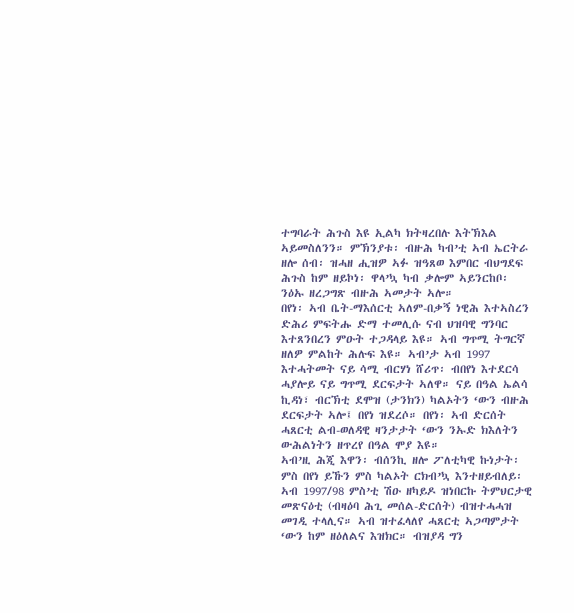ተግባራት ሕጉስ እዩ ኢልካ ክትዛረበሉ እትኽእል ኣይመስለንን። ምኽንያቱ፡ ብዙሕ ካብ’ቲ ኣብ ኤርትራ ዘሎ ሰብ፡ ዝሓዘ ሒዝዎ ኣፉ ዝዓጸወ እምበር ብህግደፍ ሕጉስ ከም ዘይኮነ፡ ዋላ’ኳ ካብ ቃሎም ኣይንርከቦ፡ ንዕኡ ዘረጋግጽ ብዙሕ ኣመታት ኣሎ።
በየነ፡ ኣብ ቤት-ማእሰርቲ ኣለም-በቃኝ ነዊሕ እተኣስረን ድሕሪ ምፍትሑ ድማ ተመሊሱ ናብ ህዝባዊ ግንባር እተጸንበረን ምዑት ተጋዳላይ እዩ። ኣብ ግጥሚ ትግርኛ ዘለዎ ምልከት ሕሉፍ እዩ። ኣብ’ታ ኣብ 1997 እተሓትመት ናይ ሳሚ ብርሃነ ሸሪጥ፡ ብበየነ እተደርሳ ሓያሎይ ናይ ግጥሚ ደርፍታት ኣለዋ። ናይ በዓል ኤልሳ ኪዳነ፣ ብርኽቲ ደሞዝ (ታንክን) ካልኦትን ‘ውን ብዙሕ ደርፍታት ኣሎ፤ በየነ ዝደረሶ። በየነ፡ ኣብ ድርሰት ሓጸርቲ ልብ-ወለዳዊ ዛንታታት ‘ውን ንኡድ ክእለትን ውሕልነትን ዘጥረየ በዓል ሞያ እዩ።
ኣብ’ዚ ሕጂ እዋን፡ ብሰንኪ ዘሎ ፖለቲካዊ ኩነታት፡ ምስ በየነ ይኹን ምስ ካልኦት ርክብ’ኳ እንተዘይብለይ፡ ኣብ 1997/98 ምስ’ቲ ሽዑ ዘካይዶ ዝነበርኩ ትምህርታዊ መጽናዕቲ (ብዛዕባ ሕጊ መሰል-ድርሰት) ብዝተሓሓዝ መገዲ ተላሊና። ኣብ ዝተፈላለየ ሓጸርቲ ኣጋጣምታት ‘ውን ከም ዘዕለልና እዝክር። ብዝያዳ ግን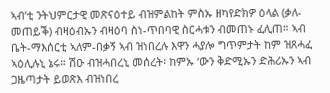ኣብ’ቲ ንትህምርታዊ መጽናዕተይ ብዝምልከት ምስኡ ዘካየድክዎ ዕላል (ቃለ-መጠይቕ) ብዛዕብኡን ብዛዕባ ስነ-ጥበባዊ ስርሓቱን ብመጠኑ ፈሊጠ። ኣብ ቤት-ማእሰርቲ ኣለም-በቃኝ ኣብ ዝነበረሉ እዋን ሓያሎ ግጥምታት ከም ዝጸሓፈ ኣዕሊሉኒ ኔሩ። ሽዑ ብዝሓበረኒ መሰረት፡ ከምኡ ‘ውን ቅድሚኡን ድሕሪኡን ኣብ ጋዜጣታት ይወጽእ ብዝነበረ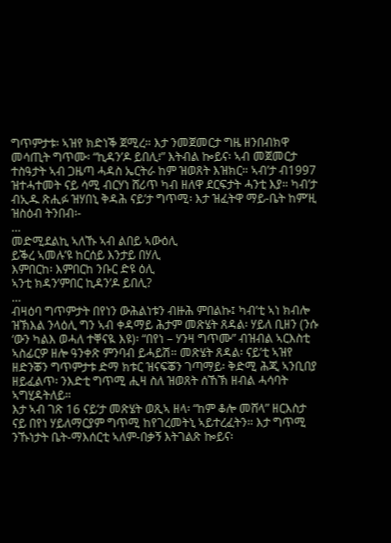ግጥምታቱ፡ ኣዝየ ክድነቕ ጀሚረ። እታ ንመጀመርታ ግዜ ዘንበብክዋ መሳጢት ግጥሙ፡ “ኪዳን’ዶ ይበሊ፧” እትብል ኰይና፡ ኣብ መጀመርታ ተስዓታት ኣብ ጋዜጣ ሓዳስ ኤርትራ ከም ዝወጸት እዝክር። ኣብ’ታ ብ1997 ዝተሓተመት ናይ ሳሚ ብርሃነ ሸሪጥ ካብ ዘለዋ ደርፍታት ሓንቲ እያ። ካብ’ታ ብኢዱ ጽሒፉ ዝሃበኒ ቅዳሕ ናይ’ታ ግጥሚ፡ እታ ዝፈትዋ ማይ-ቤት ከም’ዚ ዝስዕብ ትንበብ፡-
…
መድሚደልኪ ኣለኹ ኣብ ልበይ ኣውዕሊ
ይቕረ ኣመሉ’ዩ ከርሰይ እንታይ በሃሊ
እምበርከ፡ እምበርከ ንቡር ድዩ ዕሊ
ኣንቲ ክዳን’ምበር ኪዳን’ዶ ይበሊ?
…
ብዛዕባ ግጥምታት በየነን ውሕልነቱን ብዙሕ ምበልኩ፤ ካብ’ቲ ኣነ ክብሎ ዝኽእል ንላዕሊ ግን ኣብ ቀዳማይ ሕታም መጽሄት ጸዳል፡ ሃይለ ቢዘን (ንሱ ‘ውን ካልእ ወሓለ ተቐናዪ እዩ)፡ “በየነ – ሃንዛ ግጥሙ” ብዝብል ኣርእስቲ ኣስፊርዎ ዘሎ ዓንቀጽ ምንባብ ይሓይሽ። መጽሄት ጸዳል፡ ናይ’ቲ ኣዝየ ዘድንቖን ግጥምታቱ ድማ ክቱር ዝናፍቖን ገጣማይ፡ ቅድሚ ሕጂ ኣንቢበያ ዘይፈልጥ፡ ንእድቲ ግጥሚ ሒዛ ስለ ዝወጸት ሰኸኽ ዘብል ሓሳባት ኣግሂዳትለይ።
እታ ኣብ ገጽ 16 ናይ’ታ መጽሄት ወጺኣ ዘላ፡ “ከም ቆሎ መሸላ” ዘርእስታ ናይ በየነ ሃይለማርያም ግጥሚ ከየገረመትኒ ኣይተረፈትን። እታ ግጥሚ ንኹነታት ቤት-ማእሰርቲ ኣለም-በቃኝ እትገልጽ ኰይና፡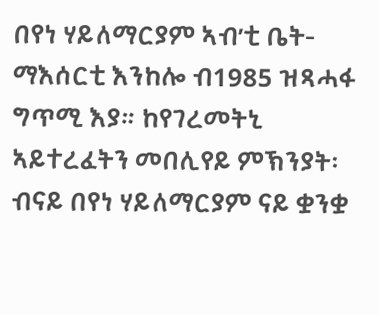በየነ ሃይለማርያም ኣብ’ቲ ቤት-ማእሰርቲ እንከሎ ብ1985 ዝጻሓፋ ግጥሚ እያ። ከየገረመትኒ ኣይተረፈትን መበሊየይ ምኽንያት፡ ብናይ በየነ ሃይለማርያም ናይ ቋንቋ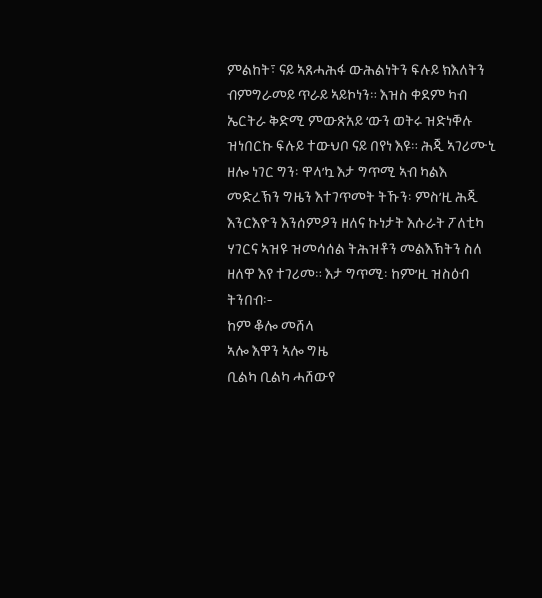ምልከት፣ ናይ ኣጸሓሕፋ ውሕልነትን ፍሉይ ክእለትን ብምግራመይ ጥራይ ኣይኮነን። እዝስ ቀደም ካብ ኤርትራ ቅድሚ ምውጽአይ ‘ውን ወትሩ ዝድነቐሉ ዝነበርኩ ፍሉይ ተውህቦ ናይ በየነ እዩ። ሕጂ ኣገሪሙኒ ዘሎ ነገር ግን፡ ዋላ’ኳ እታ ግጥሚ ኣብ ካልእ መድረኽን ግዜን እተገጥመት ትኹን፡ ምስ’ዚ ሕጂ እንርእዮን እንሰምዖን ዘለና ኩነታት እሱራት ፖለቲካ ሃገርና ኣዝዩ ዝመሳሰል ትሕዝቶን መልእኽትን ስለ ዘለዋ እየ ተገሪመ። እታ ግጥሚ፡ ከም’ዚ ዝስዕብ ትንበብ፡-
ከም ቆሎ መሸላ
ኣሎ እዋን ኣሎ ግዜ
ቢልካ ቢልካ ሓሸውየ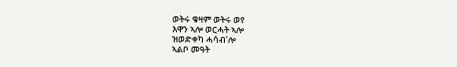ወትሩ ቁዛም ወትሩ ወየ
እዋን ኣሎ ወርሓት ኣሎ
ዝወድቀካ ሓሳብ’ሎ
ኣልቦ መዓት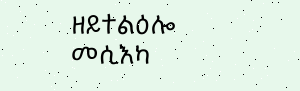ዘይተልዕሎ
መሲእካ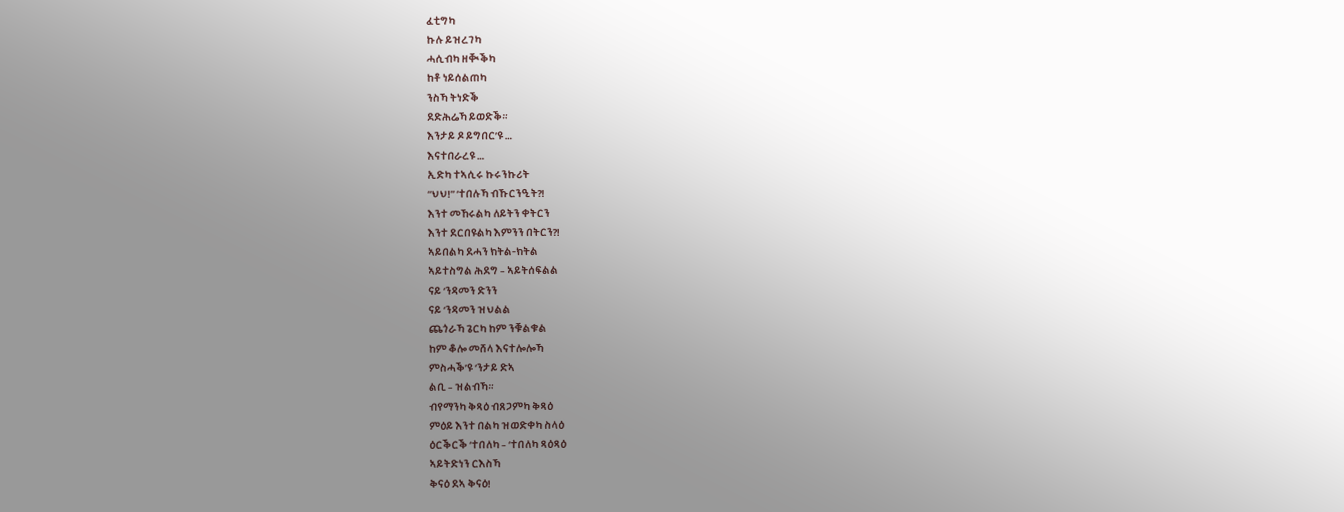ፈቲግካ
ኩሉ ይዝረገካ
ሓሲብካ ዘቚቕካ
ከቶ ነይሰልጠካ
ንስኻ ትነድቕ
ደድሕሬኻ ይወድቕ።
እንታይ ዶ ይግበር’ዩ …
እናተበራረዩ …
ኢድካ ተኣሲሩ ኩሩንኩሪት
“ህህ!” ‘ተበሉኻ ብኹርንዒት?!
እንተ መኸሩልካ ለይትን ቀትርን
እንተ ደርበዩልካ እምንን በትርን?!
ኣይበልካ ደሓን ክትል-ክትል
ኣይተስግል ሕደግ – ኣይትሰፍልል
ናይ ‘ንዳመን ድንን
ናይ ‘ንዳመን ዝህልል
ጨጎራኻ ጌርካ ከም ንቑልቁል
ከም ቆሎ መሸላ እናተሎሎኻ
ምስሓቕ’ዩ ‘ንታይ ድኣ
ልቢ – ዝልብኻ።
ብየማንካ ቅጻዕ ብጸጋምካ ቅጻዕ
ምዕይ እንተ በልካ ዝወድቀካ ስላዕ
ዕርቕርቕ ‘ተበለካ – ‘ተበለካ ጻዕጻዕ
ኣይትድነን ርእስኻ
ቅናዕ ደኣ ቅናዕ!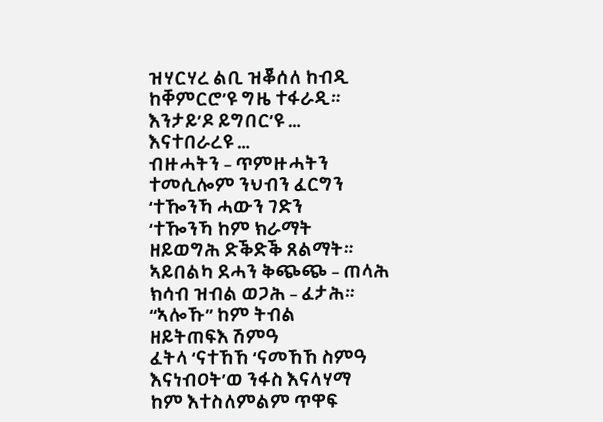ዝሃርሃረ ልቢ ዝቖሰለ ከብዲ
ከቐምርሮ’ዩ ግዜ ተፋራዲ።
እንታይ’ዶ ይግበር’ዩ …
እናተበራረዩ …
ብዙሓትን – ጥምዙሓትን
ተመሲሎም ንህብን ፈርግን
‘ተዀንኻ ሓውን ገድን
‘ተዀንኻ ከም ክራማት
ዘይወግሕ ድቕድቕ ጸልማት።
ኣይበልካ ደሓን ቅጭጭ – ጠላሕ
ክሳብ ዝብል ወጋሕ – ፈታሕ።
“ኣሎኹ” ከም ትብል
ዘይትጠፍእ ሽምዓ
ፈትላ ‘ናተኸኸ ‘ናመኸኸ ስምዓ
እናነብዐት’ወ ንፋስ እናላሃማ
ከም እተስለምልም ጥዋፍ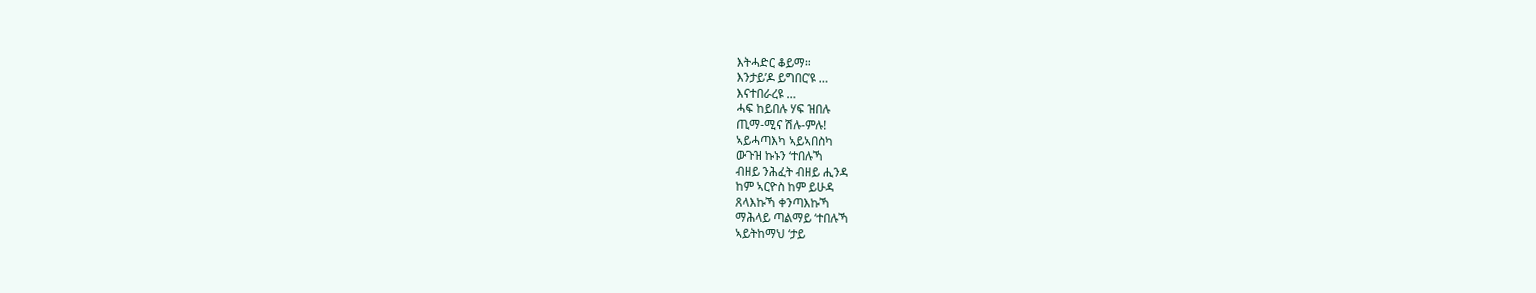እትሓድር ቆይማ።
እንታይ’ዶ ይግበር’ዩ …
እናተበራረዩ …
ሓፍ ከይበሉ ሃፍ ዝበሉ
ጢማ-ሚና ሽሉ-ምሉ!
ኣይሓጣእካ ኣይኣበስካ
ውጉዝ ኩኑን ‘ተበሉኻ
ብዘይ ንሕፈት ብዘይ ሒንዳ
ከም ኣርዮስ ከም ይሁዳ
ጸላእኩኻ ቀንጣእኩኻ
ማሕላይ ጣልማይ ‘ተበሉኻ
ኣይትከማህ ‘ታይ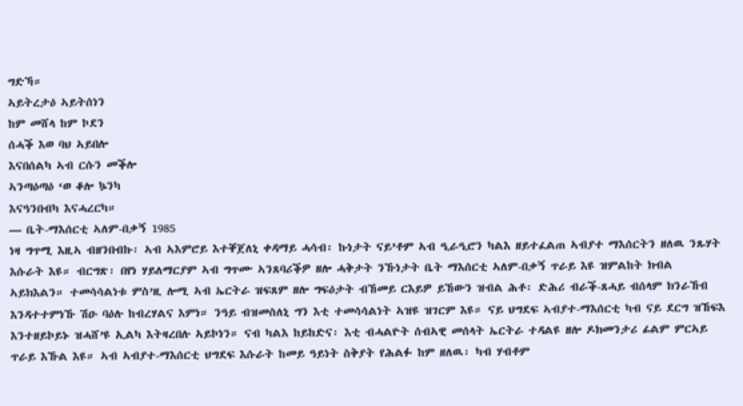ግድኻ።
ኣይትረታዕ ኣይትሰነን
ከም መሸላ ከም ኮደን
ሰሓቕ እወ ባህ ኣይበሎ
እናበሰልካ ኣብ ርሱን መቕሎ
ኣንጣዕጣዕ ‘ወ ቆሎ ኴንካ
እናዓንበብካ እናሓረርካ።
— ቤት-ማእሰርቲ ኣለም-በቃኝ 1985
ነዛ ግጥሚ እዚኣ ብዘንበብኩ፡ ኣብ ኣእምሮይ እተቐጀለኒ ቀዳማይ ሓሳብ፡ ኩነታት ናይ’ቶም ኣብ ዒራዒሮን ካልእ ዘይተፈልጠ ኣብያተ ማእሰርትን ዘለዉ ንጹሃት እሱራት እዩ። ብርግጽ፡ በየነ ሃይለማርያም ኣብ ግጥሙ ኣንጸባሪቕዎ ዘሎ ሓቅታት ንኹነታት ቤት ማእሰርቲ ኣለም-በቃኝ ጥራይ እዩ ዝምልከት ክብል ኣይክእልን። ተመሳሳልነቱ ምስ’ዚ ሎሚ ኣብ ኤርትራ ዝፍጸም ዘሎ ግፍዕታት ብኸመይ ርእይዎ ይኸውን ዝብል ሕቶ፡ ድሕሪ ብራቕ-ጸሓይ ብሰላም ክንራኸብ እንዳተተምነኹ ሽዑ ባዕሉ ከብረሃልና እምነ። ንዓይ ብዝመስለኒ ግን እቲ ተመሳሳልነት ኣዝዩ ዝገርም እዩ። ናይ ህግደፍ ኣብያተ-ማእሰርቲ ካብ ናይ ደርግ ዝኸፍእ እንተዘይኮይኑ ዝሓሸ’ዩ ኢልካ እትዛረበሉ ኣይኮነን። ናብ ካልእ ከይከድና፡ እቲ ብሓልዮት ሰብኣዊ መሰላት ኤርትራ ተዳልዩ ዘሎ ዶክመንታሪ ፊልም ምርኣይ ጥራይ እኹል እዩ። ኣብ ኣብያተ-ማእሰርቲ ህግደፍ እሱራት ከመይ ዓይነት ስቅያት የሕልፉ ከም ዘለዉ፡ ካብ ሃብቶም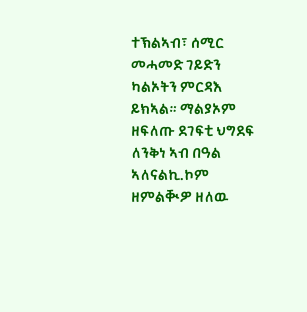ተኽልኣብ፣ ሰሚር መሓመድ ገይድን ካልኦትን ምርዳእ ይክኣል። ማልያኦም ዘፍለጡ ደገፍቲ ህግደፍ ለንቅነ ኣብ በዓል ኣለናልኪ.ኮም ዘምልቚዎ ዘለዉ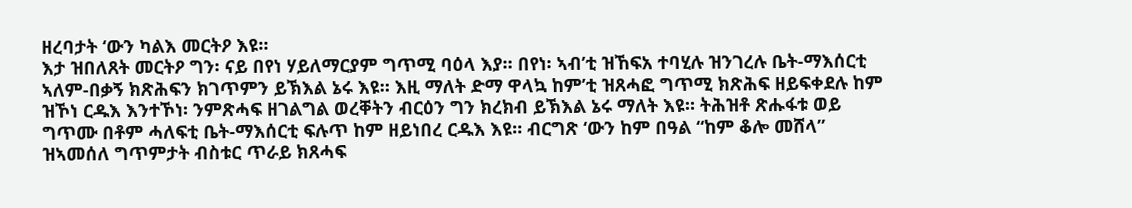ዘረባታት ‘ውን ካልእ መርትዖ እዩ።
እታ ዝበለጸት መርትዖ ግን፡ ናይ በየነ ሃይለማርያም ግጥሚ ባዕላ እያ። በየነ፡ ኣብ’ቲ ዝኸፍአ ተባሂሉ ዝንገረሉ ቤት-ማእሰርቲ ኣለም-በቃኝ ክጽሕፍን ክገጥምን ይኽእል ኔሩ እዩ። እዚ ማለት ድማ ዋላኳ ከም’ቲ ዝጸሓፎ ግጥሚ ክጽሕፍ ዘይፍቀደሉ ከም ዝኾነ ርዱእ እንተኾነ፡ ንምጽሓፍ ዘገልግል ወረቐትን ብርዕን ግን ክረክብ ይኽእል ኔሩ ማለት እዩ። ትሕዝቶ ጽሑፋቱ ወይ ግጥሙ በቶም ሓለፍቲ ቤት-ማእሰርቲ ፍሉጥ ከም ዘይነበረ ርዱእ እዩ። ብርግጽ ‘ውን ከም በዓል “ከም ቆሎ መሸላ” ዝኣመሰለ ግጥምታት ብስቱር ጥራይ ክጸሓፍ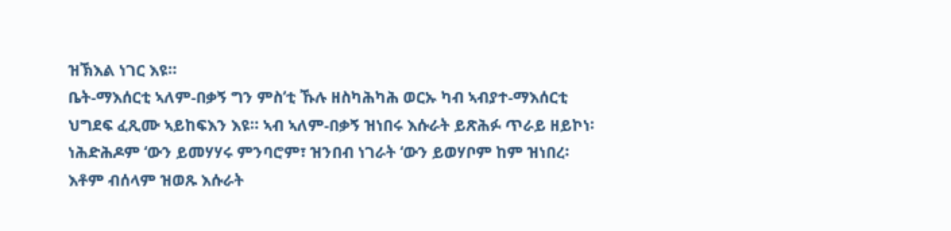ዝኽእል ነገር እዩ።
ቤት-ማእሰርቲ ኣለም-በቃኝ ግን ምስ’ቲ ኹሉ ዘስካሕካሕ ወርኡ ካብ ኣብያተ-ማእሰርቲ ህግደፍ ፈጺሙ ኣይከፍእን እዩ። ኣብ ኣለም-በቃኝ ዝነበሩ እሱራት ይጽሕፉ ጥራይ ዘይኮነ፡ ነሕድሕዶም ‘ውን ይመሃሃሩ ምንባሮም፣ ዝንበብ ነገራት ‘ውን ይወሃቦም ከም ዝነበረ፡ እቶም ብሰላም ዝወጹ እሱራት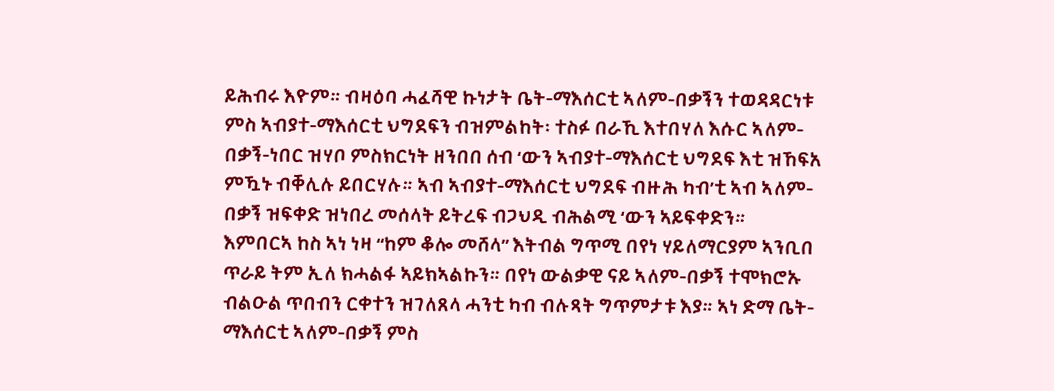ይሕብሩ እዮም። ብዛዕባ ሓፈሻዊ ኩነታት ቤት-ማእሰርቲ ኣለም-በቃኝን ተወዳዳርነቱ ምስ ኣብያተ-ማእሰርቲ ህግደፍን ብዝምልከት፡ ተስፉ በራኺ እተበሃለ እሱር ኣለም-በቃኝ-ነበር ዝሃቦ ምስክርነት ዘንበበ ሰብ ‘ውን ኣብያተ-ማእሰርቲ ህግደፍ እቲ ዝኸፍአ ምዃኑ ብቐሊሉ ይበርሃሉ። ኣብ ኣብያተ-ማእሰርቲ ህግደፍ ብዙሕ ካብ’ቲ ኣብ ኣለም-በቃኝ ዝፍቀድ ዝነበረ መሰላት ይትረፍ ብጋህዲ ብሕልሚ ‘ውን ኣይፍቀድን።
እምበርኣ ከስ ኣነ ነዛ “ከም ቆሎ መሸላ” እትብል ግጥሚ በየነ ሃይለማርያም ኣንቢበ ጥራይ ትም ኢለ ክሓልፋ ኣይክኣልኩን። በየነ ውልቃዊ ናይ ኣለም-በቃኝ ተሞክሮኡ ብልዑል ጥበብን ርቀተን ዝገለጸላ ሓንቲ ካብ ብሉጻት ግጥምታቱ እያ። ኣነ ድማ ቤት-ማእሰርቲ ኣለም-በቃኝ ምስ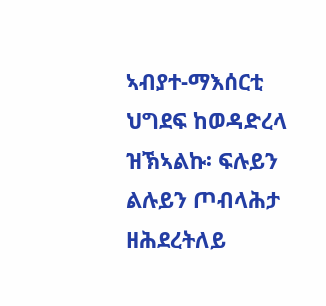ኣብያተ-ማእሰርቲ ህግደፍ ከወዳድረላ ዝኽኣልኩ፡ ፍሉይን ልሉይን ጦብላሕታ ዘሕደረትለይ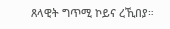ጸላዊት ግጥሚ ኮይና ረኺበያ።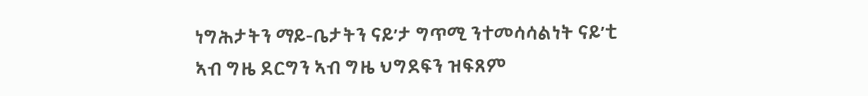ነግሕታትን ማይ-ቤታትን ናይ’ታ ግጥሚ ንተመሳሳልነት ናይ’ቲ ኣብ ግዜ ደርግን ኣብ ግዜ ህግደፍን ዝፍጸም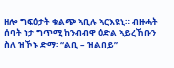ዘሎ ግፍዕታት ቁልጭ ኣቢሉ ኣርእዩኒ። ብዙሓት ሰባት ነታ ግጥሚ ከንብብዋ ዕድል ኣይረኸቡን ስለ ዝኾኑ ድማ፡ “ልቢ – ዝልበይ”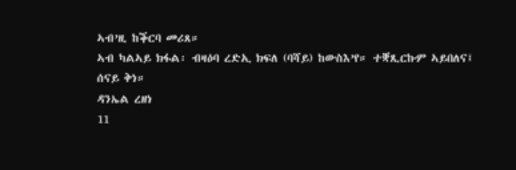ኣብ’ዚ ከቕርባ መሪጸ።
ኣብ ካልኣይ ክፋል፡ ብዛዕባ ረድኢ ክፍለ (ባሻይ) ከውስእ’የ። ተቛጺርኩም ኣይበለና፤ ሰናይ ቅነ።
ዳንኤል ረዘነ
11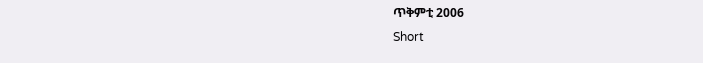ጥቅምቲ 2006
Short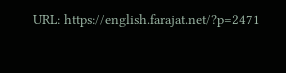URL: https://english.farajat.net/?p=2471